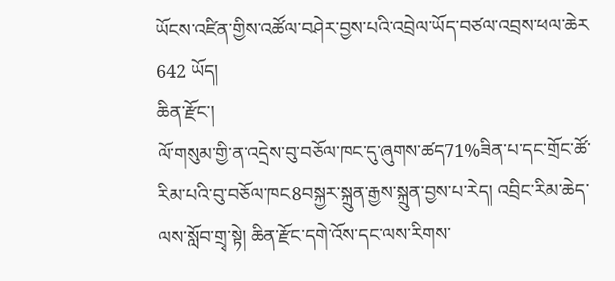ཡོངས་འཛིན་གྱིས་འཚོལ་བཤེར་བྱས་པའི་འབྲེལ་ཡོད་བཙལ་འབྲས་ཕལ་ཆེར 642 ཡོད།
ཆིན་རྫོང་།
ལོ་གསུམ་གྱི་ན་འདྲེས་བུ་བཅོལ་ཁང་དུ་ཞུགས་ཚད71%ཟིན་པ་དང་གྲོང་ཚོ་རིམ་པའི་བུ་བཅོལ་ཁང8བསྐྱར་སྐྲུན་རྒྱས་སྐྲུན་བྱས་པ་རེད། འབྲིང་རིམ་ཆེད་ལས་སློབ་གྲྭ་སྟེ། ཆིན་རྫོང་དགེ་འོས་དང་ལས་རིགས་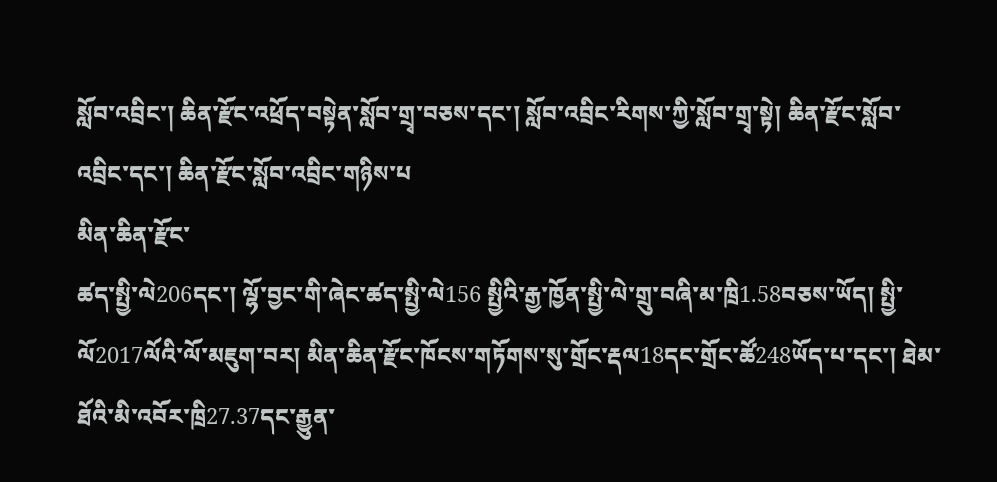སློབ་འབྲིང་། ཆིན་རྫོང་འཕྲོད་བསྟེན་སློབ་གྲྭ་བཅས་དང་། སློབ་འབྲིང་རིགས་ཀྱི་སློབ་གྲྭ་སྟེ། ཆིན་རྫོང་སློབ་འབྲིང་དང་། ཆིན་རྫོང་སློབ་འབྲིང་གཉིས་པ
མིན་ཆིན་རྫོང་
ཚད་སྤྱི་ལེ206དང་། ལྷོ་བྱང་གི་ཞེང་ཚད་སྤྱི་ལེ156 སྤྱིའི་རྒྱ་ཁྱོན་སྤྱི་ལེ་གྲུ་བཞི་མ་ཁྲི1.58བཅས་ཡོད། སྤྱི་ལོ2017ལོའི་ལོ་མཇུག་བར། མིན་ཆིན་རྫོང་ཁོངས་གཏོགས་སུ་གྲོང་རྡལ18དང་གྲོང་ཚོ248ཡོད་པ་དང་། ཐེམ་ཐོའི་མི་འབོར་ཁྲི27.37དང་རྒྱུན་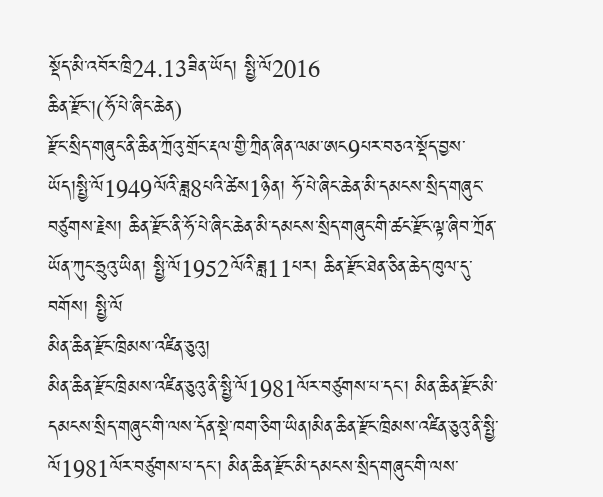སྡོད་མི་འབོར་ཁྲི24.13ཟིན་ཡོད། སྤྱི་ལོ2016
ཆིན་རྫོང་།(ཧོ་པེ་ཞིང་ཆེན)
རྫོང་སྲིད་གཞུང་ནི་ཆིན་ཀྲོའུ་གྲོང་རྡལ་གྱི་ཀྲིན་ཞིན་ལམ་ཨང9པར་བཅའ་སྡོད་བྱས་ཡོད།སྤྱི་ལོ1949ལོའི་ཟླ8པའི་ཚེས1ཉིན། ཧོ་པེ་ཞིང་ཆེན་མི་དམངས་སྲིད་གཞུང་བཙུགས་རྗེས། ཆིན་རྫོང་ནི་ཧོ་པེ་ཞིང་ཆེན་མི་དམངས་སྲིད་གཞུང་གི་ཚང་རྫོང་ལྟ་ཞིབ་ཀྲོན་ཡོན་ཀུང་ཧྲུའུ་ཡིན། སྤྱི་ལོ1952ལོའི་ཟླ11པར། ཆིན་རྫོང་ཐེན་ཅིན་ཆེད་ཁུལ་དུ་བགོས། སྤྱི་ལོ
མིན་ཆིན་རྫོང་ཁྲིམས་འཛིན་ཅུའུ།
མིན་ཆིན་རྫོང་ཁྲིམས་འཛིན་ཅུའུ་ནི་སྤྱི་ལོ1981ལོར་བཙུགས་པ་དང་། མིན་ཆིན་རྫོང་མི་དམངས་སྲིད་གཞུང་གི་ལས་དོན་སྡེ་ཁག་ཅིག་ཡིན།མིན་ཆིན་རྫོང་ཁྲིམས་འཛིན་ཅུའུ་ནི་སྤྱི་ལོ1981ལོར་བཙུགས་པ་དང་། མིན་ཆིན་རྫོང་མི་དམངས་སྲིད་གཞུང་གི་ལས་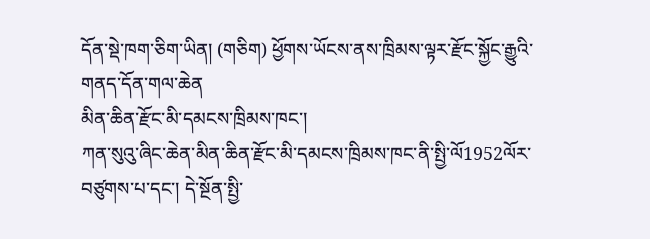དོན་སྡེ་ཁག་ཅིག་ཡིན། (གཅིག) ཕྱོགས་ཡོངས་ནས་ཁྲིམས་ལྟར་རྫོང་སྐྱོང་རྒྱུའི་གནད་དོན་གལ་ཆེན
མིན་ཆིན་རྫོང་མི་དམངས་ཁྲིམས་ཁང་།
ཀན་སུའུ་ཞིང་ཆེན་མིན་ཆིན་རྫོང་མི་དམངས་ཁྲིམས་ཁང་ནི་སྤྱི་ལོ1952ལོར་བཙུགས་པ་དང་། དེ་སྔོན་སྤྱི་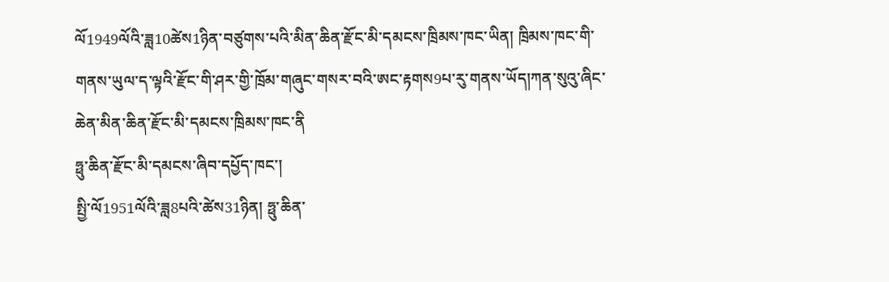ལོ1949ལོའི་ཟླ10ཚེས1ཉིན་བཙུགས་པའི་མིན་ཆིན་རྫོང་མི་དམངས་ཁྲིམས་ཁང་ཡིན། ཁྲིམས་ཁང་གི་གནས་ཡུལ་ད་ལྟའི་རྫོང་གི་ཤར་གྱི་ཁྲོམ་གཞུང་གསར་བའི་ཨང་རྟགས9པ་རུ་གནས་ཡོད།ཀན་སུའུ་ཞིང་ཆེན་མིན་ཆིན་རྫོང་མི་དམངས་ཁྲིམས་ཁང་ནི
ཧྥུ་ཆིན་རྫོང་མི་དམངས་ཞིབ་དཔྱོད་ཁང་།
སྤྱི་ལོ1951ལོའི་ཟླ8པའི་ཚེས31ཉིན། ཧྥུ་ཆིན་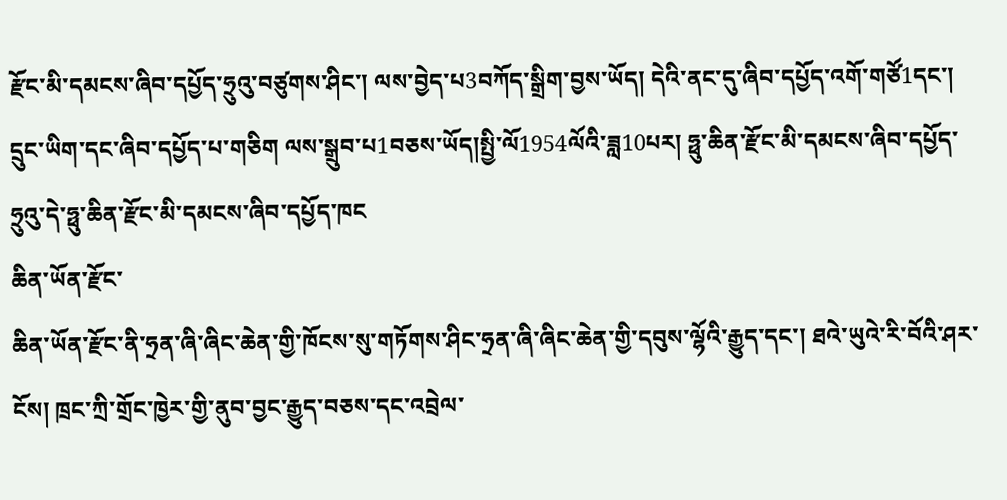རྫོང་མི་དམངས་ཞིབ་དཔྱོད་ཧྲུའུ་བཙུགས་ཤིང་། ལས་བྱེད་པ3བཀོད་སྒྲིག་བྱས་ཡོད། དེའི་ནང་དུ་ཞིབ་དཔྱོད་འགོ་གཙོ1དང་། དྲུང་ཡིག་དང་ཞིབ་དཔྱོད་པ་གཅིག ལས་སྒྲུབ་པ1བཅས་ཡོད།སྤྱི་ལོ1954ལོའི་ཟླ10པར། ཧྥུ་ཆིན་རྫོང་མི་དམངས་ཞིབ་དཔྱོད་ཧྲུའུ་དེ་ཧྥུ་ཆིན་རྫོང་མི་དམངས་ཞིབ་དཔྱོད་ཁང
ཆིན་ཡོན་རྫོང་
ཆིན་ཡོན་རྫོང་ནི་ཧྲན་ཞི་ཞིང་ཆེན་གྱི་ཁོངས་སུ་གཏོགས་ཤིང་ཧྲན་ཞི་ཞིང་ཆེན་གྱི་དབུས་ལྷོའི་རྒྱུད་དང་། ཐའེ་ཡུའེ་རི་བོའི་ཤར་ངོས། ཁྲང་ཀྲི་གྲོང་ཁྱེར་གྱི་ནུབ་བྱང་རྒྱུད་བཅས་དང་འབྲེལ་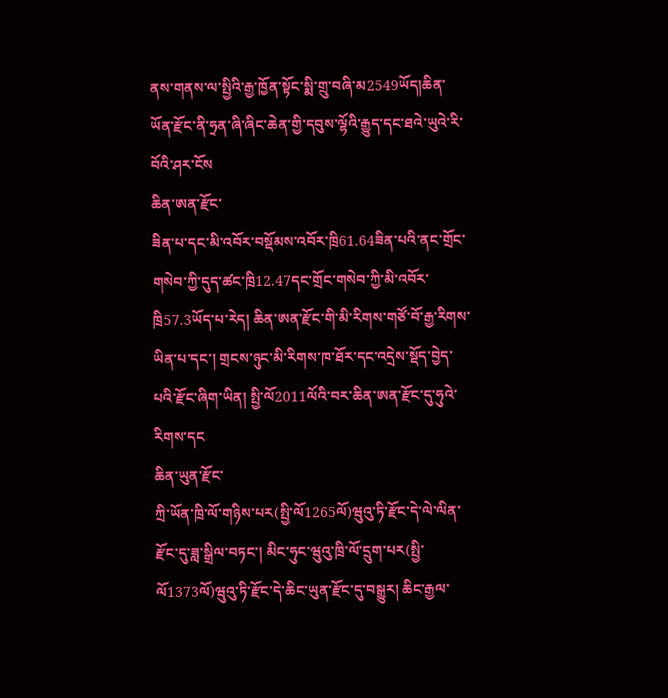ནས་གནས་ལ་སྤྱིའི་རྒྱ་ཁྱོན་སྟོང་སྨི་གྲུ་བཞི་མ2549ཡོད།ཆིན་ཡོན་རྫོང་ནི་ཧྲན་ཞི་ཞིང་ཆེན་གྱི་དབུས་ལྷོའི་རྒྱུད་དང་ཐའེ་ཡུའེ་རི་བོའི་ཤར་ངོས
ཆིན་ཨན་རྫོང་
ཟིན་པ་དང་མི་འབོར་བསྡོམས་འབོར་ཁྲི61.64ཟིན་པའི་ནང་གྲོང་གསེབ་ཀྱི་དུད་ཚང་ཁྲི12.47དང་གྲོང་གསེབ་ཀྱི་མི་འབོར་ཁྲི57.3ཡོད་པ་རེད། ཆིན་ཨན་རྫོང་གི་མི་རིགས་གཙོ་བོ་རྒྱ་རིགས་ཡིན་པ་དང་། གྲངས་ཉུང་མི་རིགས་ཁ་ཐོར་དང་འདྲེས་སྡོད་བྱེད་པའི་རྫོང་ཞིག་ཡིན། སྤྱི་ལོ2011ལོའི་བར་ཆིན་ཨན་རྫོང་དུ་ཧུའེ་རིགས་དང
ཆིན་ཡུན་རྫོང་
ཀྲི་ཡོན་ཁྲི་ལོ་གཉིས་པར(སྤྱི་ལོ1265ལོ)ཝུའུ་ཏི་རྫོང་དེ་ལེ་ལིན་རྫོང་དུ་ཟླ་སྒྲིལ་བཏང་། མིང་ཧུང་ཝུའུ་ཁྲི་ལོ་དྲུག་པར(སྤྱི་ལོ1373ལོ)ཝུའུ་ཏི་རྫོང་དེ་ཆིང་ཡུན་རྫོང་དུ་བསྒྱུར། ཆིང་རྒྱལ་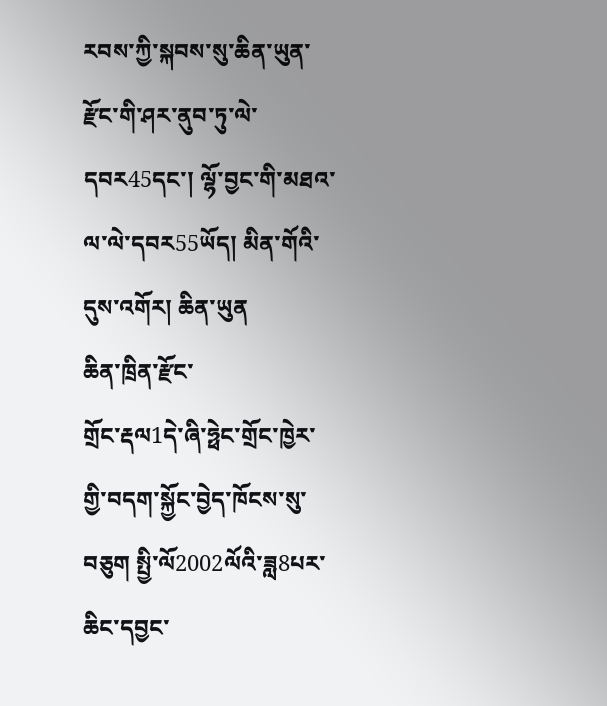རབས་ཀྱི་སྐབས་སུ་ཆིན་ཡུན་རྫོང་གི་ཤར་ནུབ་ཏུ་ལེ་དབར45དང་། ལྷོ་བྱང་གི་མཐའ་ལ་ལེ་དབར55ཡོད། མིན་གོའི་དུས་འགོར། ཆིན་ཡུན
ཆིན་ཁྲིན་རྫོང་
གྲོང་རྡལ1དེ་ཞི་ཧྥེང་གྲོང་ཁྱེར་གྱི་བདག་སྐྱོང་བྱེད་ཁོངས་སུ་བཅུག སྤྱི་ལོ2002ལོའི་ཟླ8པར་ཆིང་དབྱང་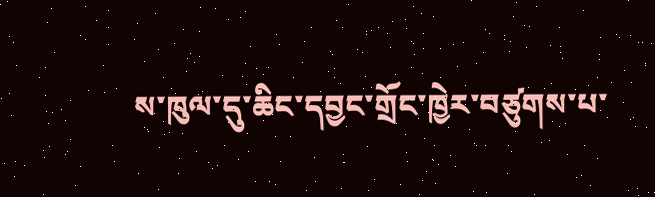ས་ཁུལ་དུ་ཆིང་དབྱང་གྲོང་ཁྱེར་བཙུགས་པ་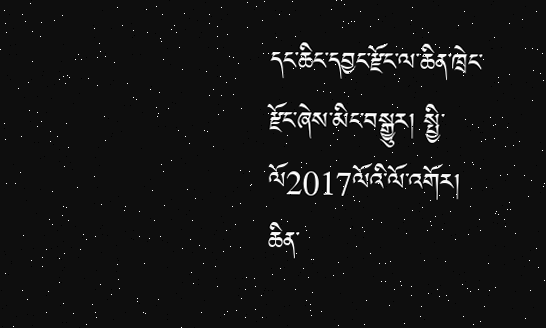དང་ཆིང་དབྱང་རྫོང་ལ་ཆིན་ཁྲེང་རྫོང་ཞེས་མིང་བསྒྱུར། སྤྱི་ལོ2017ལོའི་ལོ་འགོར། ཆིན་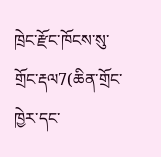ཁྲེང་རྫོང་ཁོངས་སུ་གྲོང་རྡལ7(ཆིན་གྲོང་ཁྱེར་དང་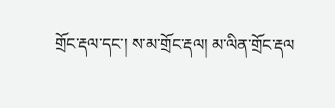གྲོང་རྡལ་དང་། ས་མ་གྲོང་རྡལ། མ་ལིན་གྲོང་རྡལ